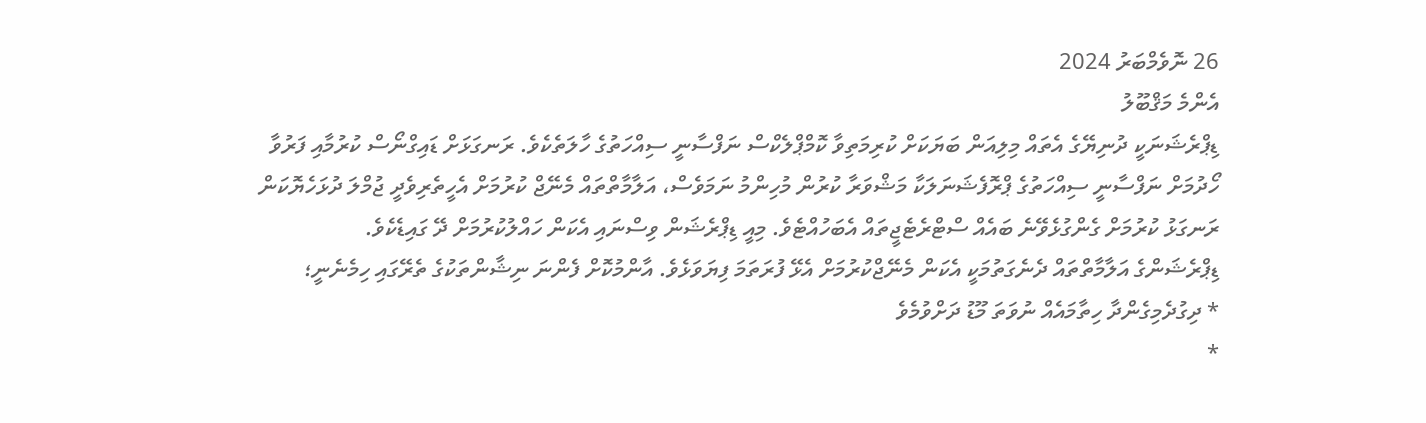26 ނޮވެމްބަރު 2024
އެންމެ މަޤްބޫލު
ޑިޕްރެޝަނަކީ ދުނިޔޭގެ އެތައް މިލިއަން ބަޔަކަށް ކުރިމަތިވާ ކޮމްޕްލެކްސް ނަފްސާނީ ސިއްހަތުގެ ހާލަތެކެވެ. ރަނގަޅަށް ޑައިގްނޯސް ކުރުމާއި ފަރުވާ ހޯދުމަށް ނަފްސާނީ ސިއްހަތުގެ ޕްރޮފެޝަނަލަކާ މަޝްވަރާ ކުރުން މުހިންމު ނަމަވެސް، އަލާމާތްތައް މެނޭޖް ކުރުމަށް އެހީތެރިވެދީ ޖުމްލަ ދުޅަހެޔޮކަން ރަނގަޅު ކުރުމަށް ގެންގުޅެވޭނެ ބައެއް ސްޓްރެޓެޖީތައް އެބަހުއްޓެވެ. މިއީ ޑިޕްރެޝަން ވިސްނައި އެކަން ހައްލުކުރުމަށް ދޭ ގައިޑެކެވެ.
ޑިޕްރެޝަންގެ އަލާމާތްތައް ދެނެގަތުމަކީ އެކަން މެނޭޖްކުރުމަށް އެޅޭ ފުރަތަމަ ފިޔަވަޅެވެ. އާންމުކޮށް ފެންނަ ނިޝާންތަކުގެ ތެރޭގައި ހިމެނެނީ؛
* ދިގުދެމިގެންދާ ހިތާމައެއް ނުވަތަ މޫޑު ދަށްވުމެވެ
*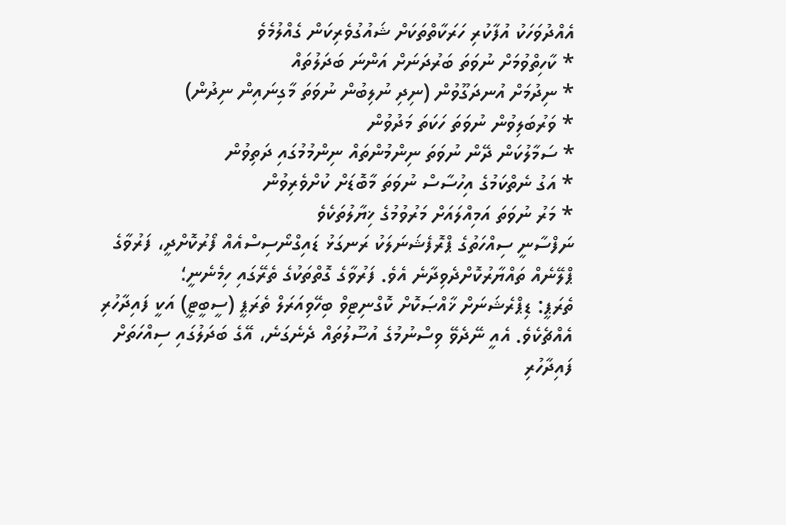އެއްދުވަހަކު އުފާކުރި ހަރަކާތްތަކަށް ޝައުގުވެރިކަން ގެއްލުމެވެ
* ކާހިތްވުމަށް ނުވަތަ ބަރުދަނަށް އަންނަ ބަދަލުތައް
* ނިދުމަށް އުނދަގޫވުން (ނިދި ނުލިބުން ނުވަތަ މާގިނައިން ނިދުން)
* ވަރުބަލިވުން ނުވަތަ ހަކަތަ މަދުވުން
* ސަމާލުކަން ދޭން ނުވަތަ ނިންމުންތައް ނިންމުމުގައި ދަތިވުން
* އަގު ނެތްކަމުގެ އިހުސާސް ނުވަތަ މާބޮޑަށް ކުށްވެރިވުން
* މަރު ނުވަތަ އަމިއްލައަށް މަރުވުމުގެ ޚިޔާލުތަކެވެ
ނަފްސާނީ ސިއްހަތުގެ ޕްރޮފެޝަނަލަކު ރަނގަޅު ޑައިގްނޯސިސްއެއް ފޯރުކޮށްދީ، ފަރުވާގެ ޕްލޭނެއް ތައްޔާރުކޮށްދެވިދާނެ އެވެ. ފަރުވާގެ ގޮތްތަކުގެ ތެރޭގައި ހިމެނެނީ؛
ތެރަޕީ: ޑިޕްރެޝަނަށް ޚާއްޞަކޮށް ކޮގްނިޓިވް ބިހޭވިއަރަލް ތެރަޕީ (ސީބީޓީ) އަކީ ފައިދާހުރި އެއްޗެކެވެ. އެއީ ނޭދެވޭ ވިސްނުމުގެ އުސޫލުތައް ދެނެގަނެ، އޭގެ ބަދަލުގައި ސިއްހަތަށް ފައިދާހުރި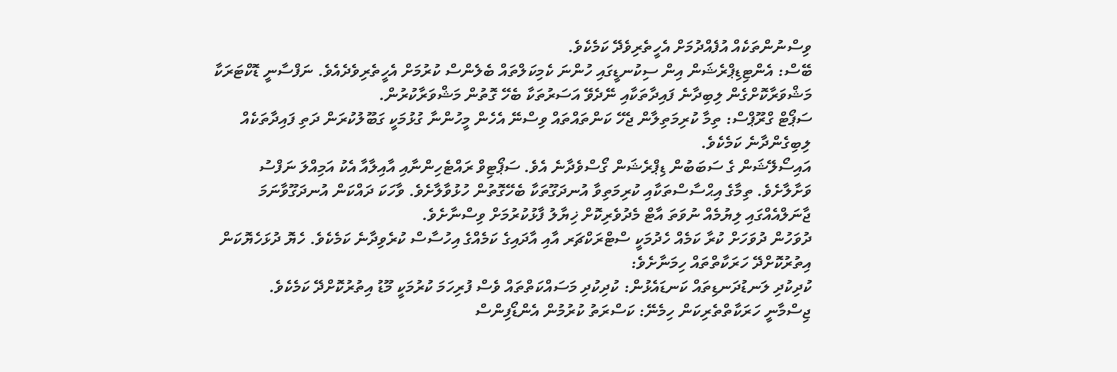ވިސްނުންތަކެއް އުފެއްދުމަށް އެހީތެރިވެދޭ ކަމެކެވެ.
ބޭސް: އެންޓިޑިޕްރެޝަން އިން ސިކުނޑީގައި ހުންނަ ކެމިކަލްތައް ބެލެންސް ކުރުމަށް އެހީތެރިވެދެއެވެ. ނަފްސާނީ ޑޮކްޓަރަކާ މަޝްވަރާކޮށްގެން ލިބިދާނެ ފައިދާތަކާއި ނޭދެވޭ އަސަރުތަކާ ބެހޭ ގޮތުން މަޝްވަރާކުރުން.
ސަޕޯޓް ގްރޫޕްސް: ތިމާ ކުރިމަތިލާން ޖެހޭ ކަންތައްތައް ވިސްނޭ އެހެން މީހުންނާ ގުޅުމަކީ ގަބޫލުކުރަން ދަތި ފައިދާތަކެއް ލިބިގެންދާނެ ކަމެކެވެ.
އައިސޯލޭޝަން ގެ ސަބަބުން ޑިޕްރެޝަން ގޯސްވެދާނެ އެވެ. ސަޕޯޓިވް ރައްޓެހިންނާއި އާއިލާއާ އެކު އަމިއްލަ ނަފްސު ވަށާލާށެވެ. ތިމާގެ އިޙްސާސްތަކާއި ކުރިމަތިވާ އުނދަގޫތަކާ ބެހޭގޮތުން ހުޅުވާލާށެވެ. ވާހަކަ ދައްކަން އުނދަގޫވާނަމަ ޖާނަލްއެއްގައި ލިޔުމެއް ނުވަތަ އާޓް މެދުވެރިކޮށް ޚިޔާލު ފާޅުކުރުމަށް ވިސްނާށެވެ.
ދުވަހުން ދުވަހަށް ކުރާ ކަމެއް ހެދުމަކީ ސްޓްރަކްޗަރ އާއި އާދައިގެ ކަމެއްގެ އިހުސާސް ކުރެވިދާނެ ކަމެކެވެ. ހެޔޮ ދުޅަހެޔޮކަން އިތުރުކޮށްދޭ ހަރަކާތްތައް ހިމަނާށެވެ:
ކުދިކުދި ލަނޑުދަނޑިތައް ކަނޑައެޅުން: ކުދިކުދި މަސައްކަތްތައް ވެސް ފުރިހަމަ ކުރުމަކީ މޫޑު އިތުރުކޮށްދޭ ކަމެކެވެ.
ޖިސްމާނީ ހަރަކާތްތެރިކަން ހިމެނޭ: ކަސްރަތު ކުރުމުން އެންޑޯފިންސް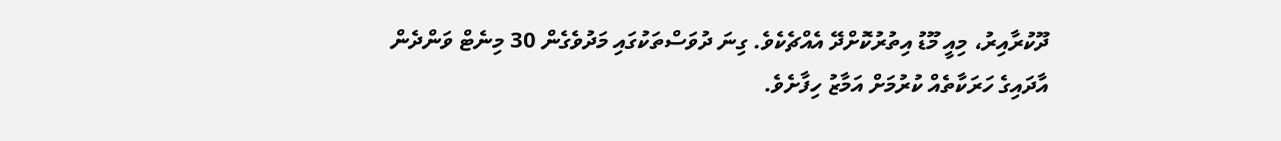ދޫކުރާއިރު، މިއީ މޫޑު އިތުރުކޮށްދޭ އެއްޗެކެވެ. ގިނަ ދުވަސްތަކުގައި މަދުވެގެން 30 މިނެޓް ވަންދެން އާދައިގެ ހަރަކާތެއް ކުރުމަށް އަމާޒު ހިފާށެވެ.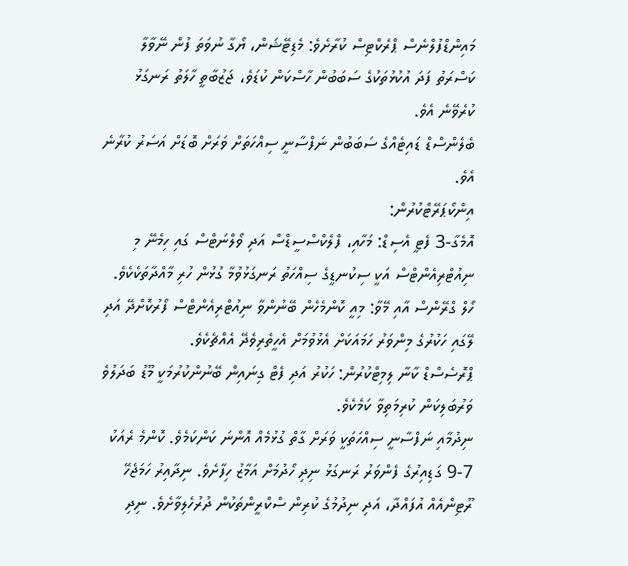މައިންޑްފުލްނެސް ޕްރެކްޓިސް ކުރާށެވެ: މެޑިޓޭޝަން، ޔޯގާ ނުވަތަ ފުން ނޭވާލާ ކަސްރަތު ފަދަ އުކުޅުތަކުގެ ސަބަބުން ހާސްކަން ކުޑަވެ، ޖަޒުބާތީ ހާލަތު ރަނގަޅު ކުރެވޭނެ އެވެ.
ބެލެންސްޑް ޑައިޓެއްގެ ސަބަބުން ނަފްސާނީ ސިއްހަތަށް ވަރަށް ބޮޑަށް އަސަރު ކުރާނެ އެވެ.
އިންކޯޕަރޭޓްކުރުން:
އޮމެގާ-3 ފެޓީ އެސިޑް: މަހާއި، ފްލެކްސްސީޑްސް އަދި ވޯލްނަޓްސް ގައި ހިމެނޭ މި ނިއުޓްރިއެންޓްސް އަކީ ސިކުނޑީގެ ސިއްހަތު ރަނގަޅުވުމާ ގުޅުން ހުރި މާއްދާތަކެކެވެ.
ހޯލް ގްރޭންސް އާއި މޭވާ: މިއީ ކޮންމެހެން ބޭނުންވާ ނިއުޓްރިއެންޓްސް ފޯރުކޮށްދޭ އަދި ލޭގައި ހަކުރުގެ މިންވަރު ހަމައަކަށް އެޅުވުމަށް އެހީތެރިވެދޭ އެއްޗެކެވެ.
ޕްރޮސެސްޑް ކާނާ ލިމިޓްކުރުން: ހަކުރު އަދި ފެޓް ގިނައިން ބޭނުންކުރުމަކީ މޫޑު ބަދަލުވެ ވަރުބަލިކަން ކުރިމަތިވާ ކަމެކެވެ.
ނިދުމާއި ނަފްސާނީ ސިއްހަތަކީ ވަރަށް ގާތް ގުޅުމެއް އޮންނަ ކަންކަމެވެ. ކޮންމެ ރެއަކު 7-9 ގަޑިއިރުގެ ފެންވަރު ރަނގަޅު ނިދި ހޯދުމަށް އަމާޒު ހިފާށެވެ. ނިދާއިރު ހަމަޖެހޭ ރޫޓިންއެއް އުފައްދާ، އަދި ނިދުމުގެ ކުރިން ސްކްރީންތަކުން ދުރުހެލިވާށެވެ. ނިދި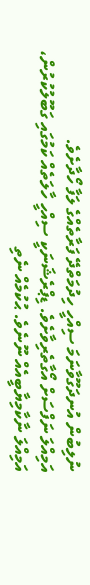ނުލިބުން އުނދަގޫވާނަމަ ސިއްހީ ހިދުމަތްދޭ ފަރާތެއްގެ ލަފާ ހޯދާށެވެ.
އަމިއްލަ ނަފްސަށް އޯގާތެރިވާށެވެ. ޑިޕްރެޝަނަކީ ސިއްހީ ހާލަތެއް ކަމުގައި ގަބޫލުކުރުން، އަމިއްލަ ނާކާމިޔާބީއެއް ނޫނެވެ. ޙުކުމެއް ނެތި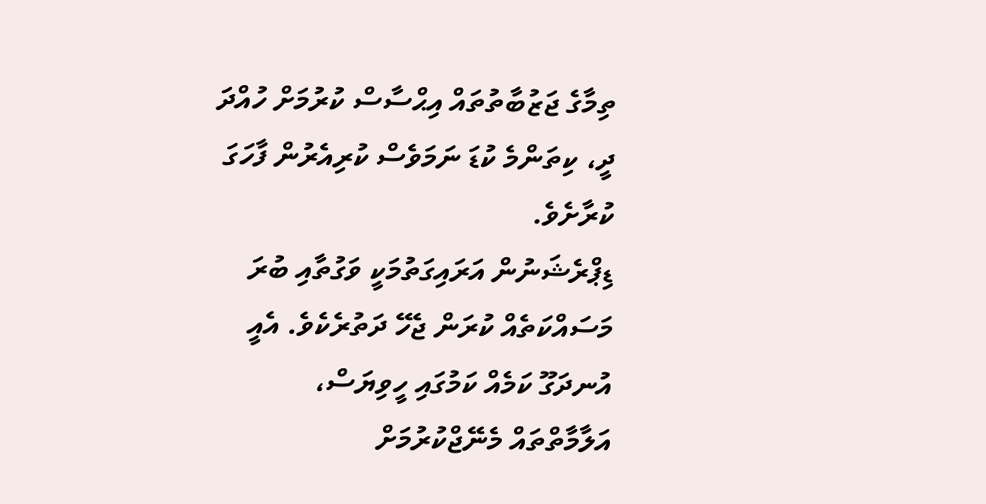ތިމާގެ ޖަޒުބާތުތައް އިޙްސާސް ކުރުމަށް ހުއްދަ ދީ، ކިތަންމެ ކުޑަ ނަމަވެސް ކުރިއެރުން ފާހަގަ ކުރާށެވެ.
ޑިޕްރެޝަނުން އަރައިގަތުމަކީ ވަގުތާއި ބުރަ މަސައްކަތެއް ކުރަން ޖެހޭ ދަތުރެކެވެ. އެއީ އުނދަގޫ ކަމެއް ކަމުގައި ހީވިޔަސް، އަލާމާތްތައް މެނޭޖްކުރުމަށް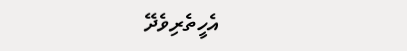އެހީތެރިވެދޭ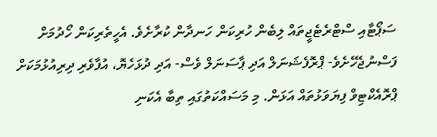ސަޕޯޓާއި ސްޓްރެޓެޖީތައް ލިބެން ހުރިކަން ހަނދާން ކުރާށެވެ. އެހީތެރިކަން ހޯދުމަށް ފަސްނުޖެހޭށެވެ- ޕްރޮފެޝަނަލް އަދި ޕާސަނަލް ވެސް- އަދި ދުޅަހެޔޮ، އުފާވެރި ދިރިއުޅުމަކަށް ޕްރޮއެކްޓިވް ފިޔަވަޅުތައް އަޅަން. މި މަސައްކަތުގައި ތިބާ އެކަނި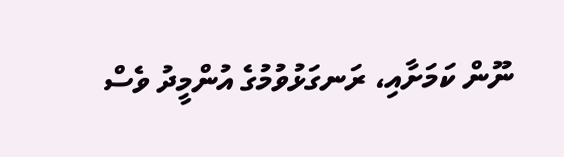ނޫން ކަމަށާއި، ރަނގަޅުވުމުގެ އުންމީދު ވެސް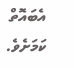އެބައޮތް ކަމަށެވެ.